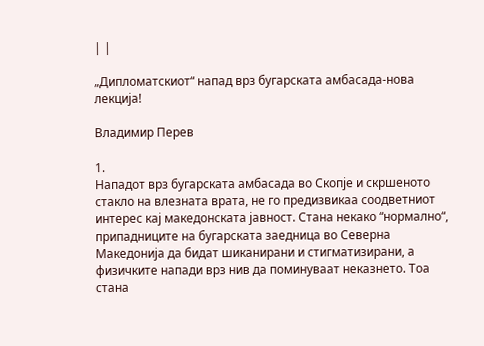| |

„Дипломатскиот“ напад врз бугарската амбасада-нова лекција!

Владимир Перев

1.
Нападот врз бугарската амбасада во Скопје и скршеното стакло на влезната врата, не го предизвикаа соодветниот интерес кај македонската јавност. Стана некако “нормално“, припадниците на бугарската заедница во Северна Македонија да бидат шиканирани и стигматизирани, а физичките напади врз нив да поминуваат неказнето. Тоа стана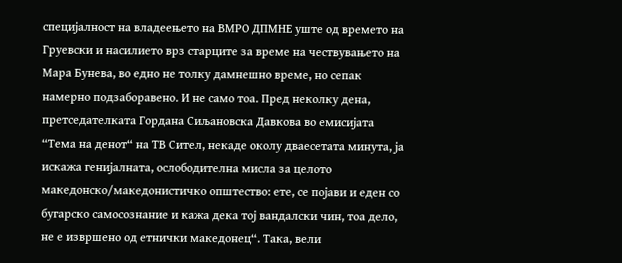специјалност на владеењето на ВМРО ДПМНЕ уште од времето на Груевски и насилието врз старците за време на чествувањето на Мара Бунева, во едно не толку дамнешно време, но сепак намерно подзаборавено. И не само тоа. Пред неколку дена, претседателката Гордана Сиљановска Давкова во емисијата “Тема на денот“ на ТВ Сител, некаде околу дваесетата минута, ја искажа генијалната, ослободителна мисла за целото македонско/македонистичко општество: ете, се појави и еден со бугарско самосознание и кажа дека тој вандалски чин, тоа дело, не е извршено од етнички македонец“. Така, вели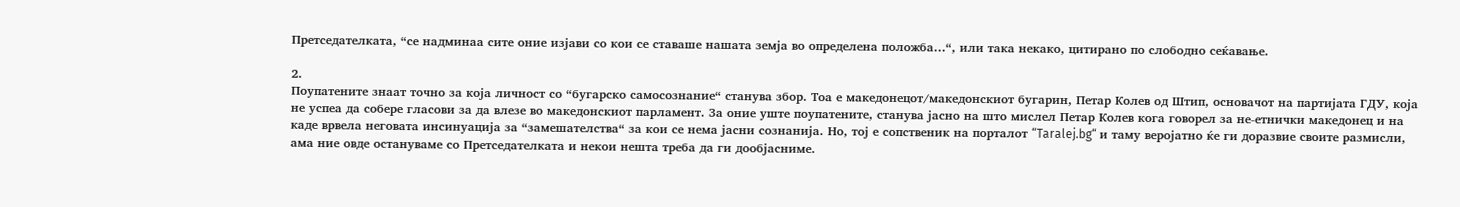Претседателката, “се надминаа сите оние изјави со кои се ставаше нашата земја во определена положба…“, или така некако, цитирано по слободно сеќавање.

2.
Поупатените знаат точно за која личност со “бугарско самосознание“ станува збор. Тоа е македонецот/македонскиот бугарин, Петар Колев од Штип, основачот на партијата ГДУ, која не успеа да собере гласови за да влезе во македонскиот парламент. За оние уште поупатените, станува јасно на што мислел Петар Колев кога говорел за не-етнички македонец и на каде врвела неговата инсинуација за “замешателства“ за кои се нема јасни сознанија. Но, тој е сопственик на порталот “Taralej.bg“ и таму веројатно ќе ги доразвие своите размисли, ама ние овде остануваме со Претседателката и некои нешта треба да ги дообјасниме.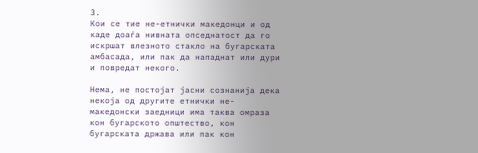3.
Кои се тие не-етнички македонци и од каде доаѓа нивната опседнатост да го искршат влезното стакло на бугарската амбасада, или пак да нападнат или дури и повредат некого.

Нема, не постојат јасни сознанија дека некоја од другите етнички не-македонски заедници има таква омраза кон бугарското општество, кон бугарската држава или пак кон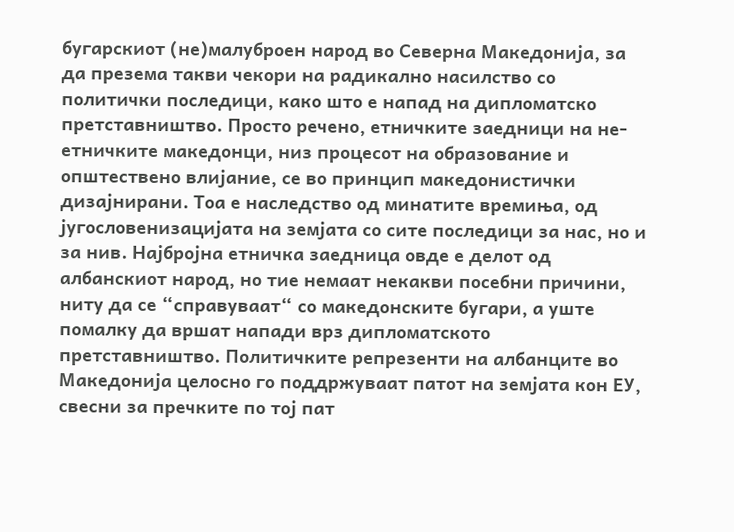бугарскиот (не)малуброен народ во Северна Македонија, за да презема такви чекори на радикално насилство со политички последици, како што е напад на дипломатско претставништво. Просто речено, етничките заедници на не-етничките македонци, низ процесот на образование и општествено влијание, се во принцип македонистички дизајнирани. Тоа е наследство од минатите времиња, од југословенизацијата на земјата со сите последици за нас, но и за нив. Најбројна етничка заедница овде е делот од албанскиот народ, но тие немаат некакви посебни причини, ниту да се “справуваат“ со македонските бугари, а уште помалку да вршат напади врз дипломатското претставништво. Политичките репрезенти на албанците во Македонија целосно го поддржуваат патот на земјата кон ЕУ, свесни за пречките по тој пат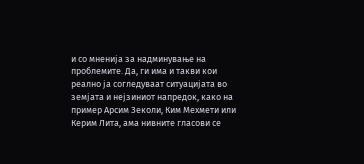и со мненија за надминување на проблемите. Да, ги има и такви кои реално ја согледуваат ситуацијата во земјата и нејзиниот напредок, како на пример Арсим Зеколи, Ким Мехмети или Керим Лита, ама нивните гласови се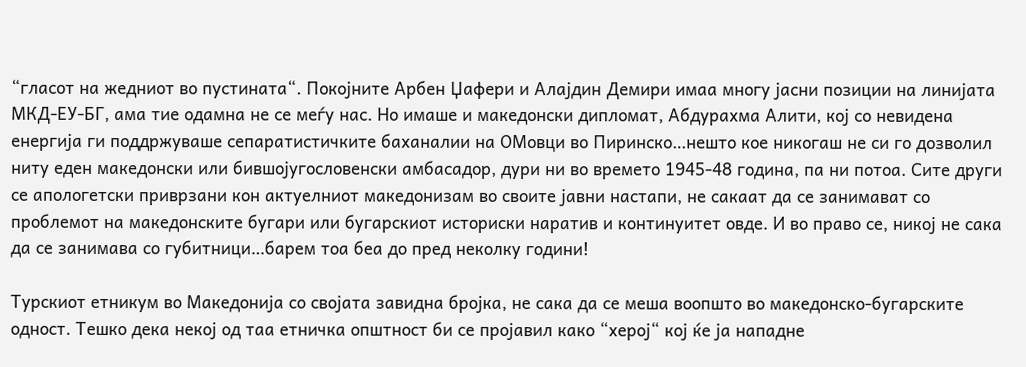“гласот на жедниот во пустината“. Покојните Арбен Џафери и Алајдин Демири имаа многу јасни позиции на линијата МКД-ЕУ-БГ, ама тие одамна не се меѓу нас. Но имаше и македонски дипломат, Абдурахма Алити, кој со невидена енергија ги поддржуваше сепаратистичките баханалии на ОМовци во Пиринско…нешто кое никогаш не си го дозволил ниту еден македонски или бившојугословенски амбасадор, дури ни во времето 1945-48 година, па ни потоа. Сите други се апологетски приврзани кон актуелниот македонизам во своите јавни настапи, не сакаат да се занимават со проблемот на македонските бугари или бугарскиот историски наратив и континуитет овде. И во право се, никој не сака да се занимава со губитници…барем тоа беа до пред неколку години!

Турскиот етникум во Македонија со својата завидна бројка, не сака да се меша воопшто во македонско-бугарските одност. Тешко дека некој од таа етничка општност би се пројавил како “херој“ кој ќе ја нападне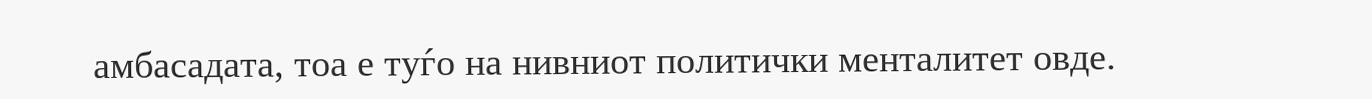амбасадата, тоа е туѓо на нивниот политички менталитет овде.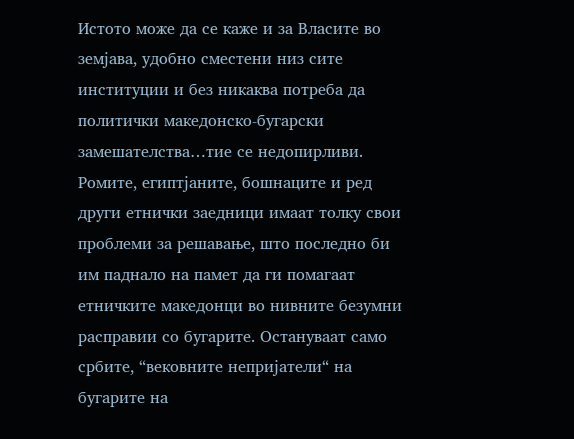Истото може да се каже и за Власите во земјава, удобно сместени низ сите институции и без никаква потреба да политички македонско-бугарски замешателства…тие се недопирливи. Ромите, египтјаните, бошнаците и ред други етнички заедници имаат толку свои проблеми за решавање, што последно би им паднало на памет да ги помагаат етничките македонци во нивните безумни расправии со бугарите. Остануваат само србите, “вековните непријатели“ на бугарите на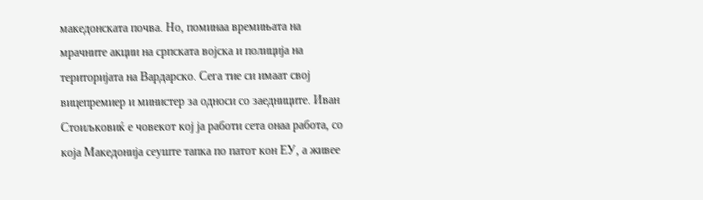македонската почва. Но, поминаа времињата на мрачните акции на српската војска и полиција на територијата на Вардарско. Сега тие си имаат свој вицепремиер и министер за односи со заедниците. Иван Стоиљковиќ е човекот кој ја работи сета онаа работа, со која Македонија сеуште тапка по патот кон ЕУ, а живее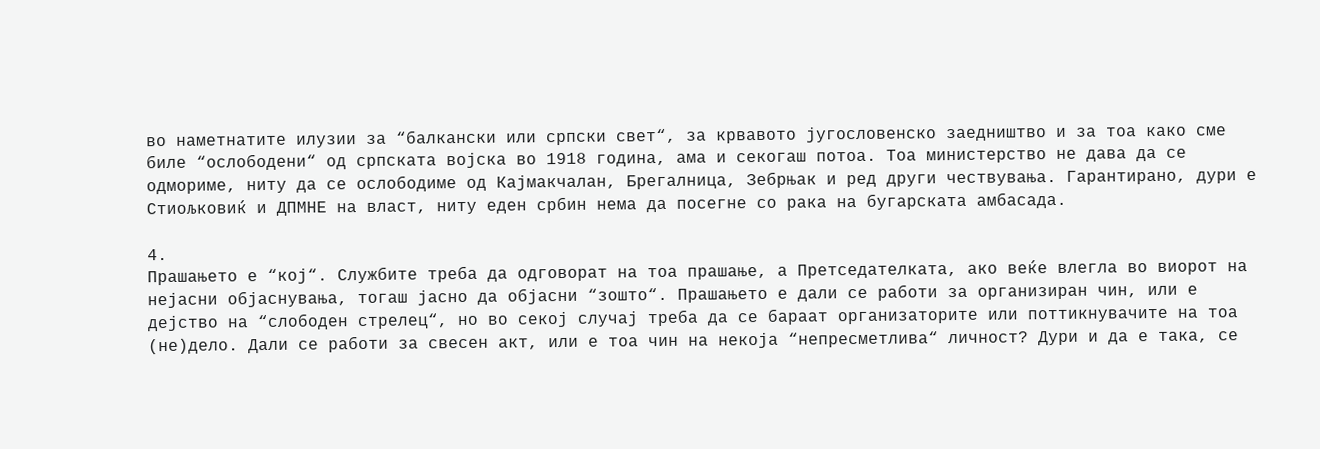во наметнатите илузии за “балкански или српски свет“, за крвавото југословенско заедништво и за тоа како сме биле “ослободени“ од српската војска во 1918 година, ама и секогаш потоа. Тоа министерство не дава да се одмориме, ниту да се ослободиме од Кајмакчалан, Брегалница, Зебрњак и ред други чествувања. Гарантирано, дури е Стиољковиќ и ДПМНЕ на власт, ниту еден србин нема да посегне со рака на бугарската амбасада.

4.
Прашањето е “кој“. Службите треба да одговорат на тоа прашање, а Претседателката, ако веќе влегла во виорот на нејасни објаснувања, тогаш јасно да објасни “зошто“. Прашањето е дали се работи за организиран чин, или е дејство на “слободен стрелец“, но во секој случај треба да се бараат организаторите или поттикнувачите на тоа (не)дело. Дали се работи за свесен акт, или е тоа чин на некоја “непресметлива“ личност? Дури и да е така, се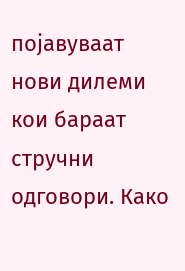појавуваат нови дилеми кои бараат стручни одговори. Како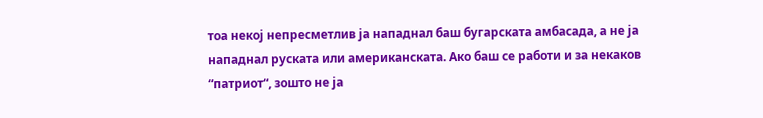тоа некој непресметлив ја нападнал баш бугарската амбасада, а не ја нападнал руската или американската. Ако баш се работи и за некаков “патриот“, зошто не ја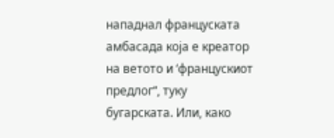нападнал француската амбасада која е креатор на ветото и ‘францускиот предлог“, туку бугарската. Или, како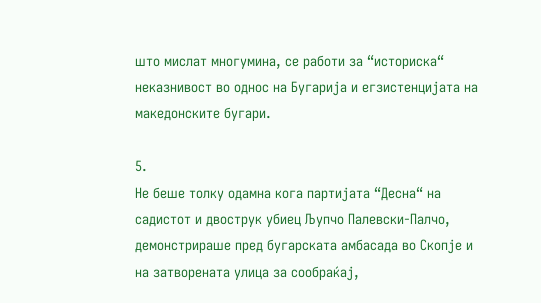што мислат многумина, се работи за “историска“ неказнивост во однос на Бугарија и егзистенцијата на македонските бугари.

5.
Не беше толку одамна кога партијата “Десна“ на садистот и двострук убиец Љупчо Палевски-Палчо, демонстрираше пред бугарската амбасада во Скопје и на затворената улица за сообраќај,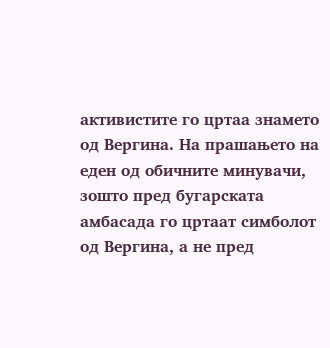активистите го цртаа знамето од Вергина. На прашањето на еден од обичните минувачи, зошто пред бугарската амбасада го цртаат симболот од Вергина, а не пред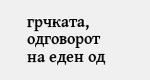грчката, одговорот на еден од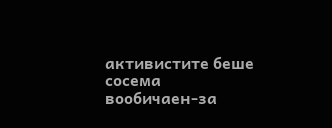активистите беше сосема вообичаен-за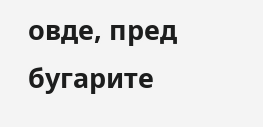овде, пред бугарите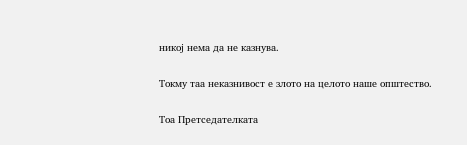никој нема да не казнува.

Токму таа неказнивост е злото на целото наше општество.

Тоа Претседателката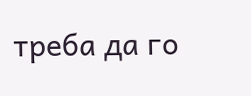треба да го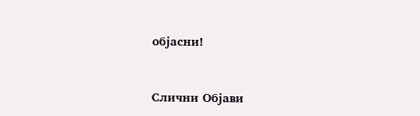објасни!



Слични Објави